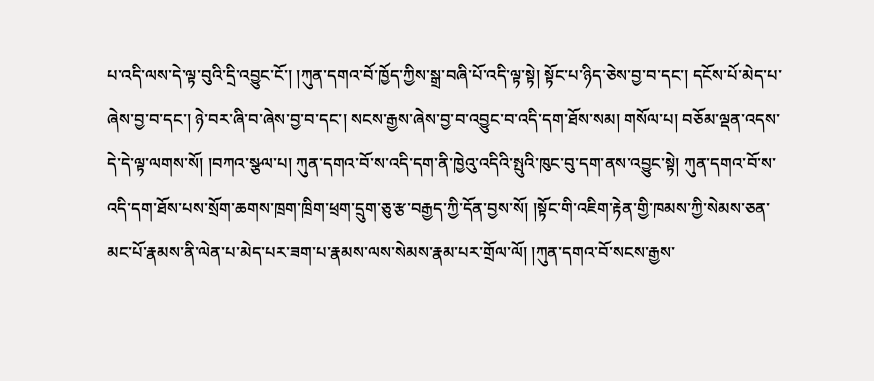པ་འདི་ལས་དེ་ལྟ་བུའི་དྲི་འབྱུང་ངོ་། །ཀུན་དགའ་བོ་ཁྱོད་ཀྱིས་སྒྲ་བཞི་པོ་འདི་ལྟ་སྟེ། སྟོང་པ་ཉིད་ཅེས་བྱ་བ་དང་། དངོས་པོ་མེད་པ་ཞེས་བྱ་བ་དང་། ཉེ་བར་ཞི་བ་ཞེས་བྱ་བ་དང་། སངས་རྒྱས་ཞེས་བྱ་བ་འབྱུང་བ་འདི་དག་ཐོས་སམ། གསོལ་པ། བཅོམ་ལྡན་འདས་དེ་དེ་ལྟ་ལགས་སོ། །བཀའ་སྩལ་པ། ཀུན་དགའ་བོ་ས་འདི་དག་ནི་ཁྱེའུ་འདིའི་སྤུའི་ཁུང་བུ་དག་ནས་འབྱུང་སྟེ། ཀུན་དགའ་བོ་ས་འདི་དག་ཐོས་པས་སྲོག་ཆགས་ཁྲག་ཁྲིག་ཕྲག་དྲུག་ཅུ་རྩ་བརྒྱད་ཀྱི་དོན་བྱས་སོ། །སྟོང་གི་འཇིག་རྟེན་གྱི་ཁམས་ཀྱི་སེམས་ཅན་མང་པོ་རྣམས་ནི་ལེན་པ་མེད་པར་ཟག་པ་རྣམས་ལས་སེམས་རྣམ་པར་གྲོལ་ལོ། །ཀུན་དགའ་བོ་སངས་རྒྱས་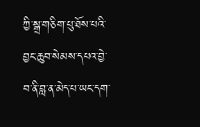ཀྱི་སྒྲ་གཅིག་པུ་ཐོས་པའི་བྱང་ཆུབ་སེམས་དཔའ་བྱེ་བ་ནི་བླ་ན་མེད་པ་ཡང་དག་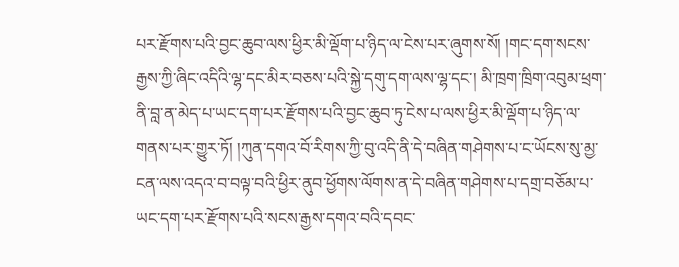པར་རྫོགས་པའི་བྱང་ཆུབ་ལས་ཕྱིར་མི་ལྡོག་པ་ཉིད་ལ་ངེས་པར་ཞུགས་སོ། །གང་དག་སངས་རྒྱས་ཀྱི་ཞིང་འདིའི་ལྷ་དང་མིར་བཅས་པའི་སྐྱེ་དགུ་དག་ལས་ལྷ་དང་། མི་ཁྲག་ཁྲིག་འབུམ་ཕྲག་ནི་བླ་ན་མེད་པ་ཡང་དག་པར་རྫོགས་པའི་བྱང་ཆུབ་ཏུ་ངེས་པ་ལས་ཕྱིར་མི་ལྡོག་པ་ཉིད་ལ་གནས་པར་གྱུར་ཏོ། །ཀུན་དགའ་བོ་རིགས་ཀྱི་བུ་འདི་ནི་དེ་བཞིན་གཤེགས་པ་ང་ཡོངས་སུ་མྱ་ངན་ལས་འདའ་བ་བལྟ་བའི་ཕྱིར་ནུབ་ཕྱོགས་ལོགས་ན་དེ་བཞིན་གཤེགས་པ་དགྲ་བཅོམ་པ་ཡང་དག་པར་རྫོགས་པའི་སངས་རྒྱས་དགའ་བའི་དབང་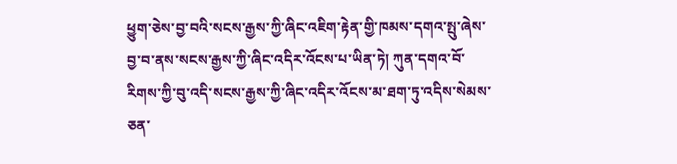ཕྱུག་ཅེས་བྱ་བའི་སངས་རྒྱས་ཀྱི་ཞིང་འཇིག་རྟེན་གྱི་ཁམས་དགའ་སྤུ་ཞེས་བྱ་བ་ནས་སངས་རྒྱས་ཀྱི་ཞིང་འདིར་འོངས་པ་ཡིན་ཏེ། ཀུན་དགའ་བོ་རིགས་ཀྱི་བུ་འདི་སངས་རྒྱས་ཀྱི་ཞིང་འདིར་འོངས་མ་ཐག་ཏུ་འདིས་སེམས་ཅན་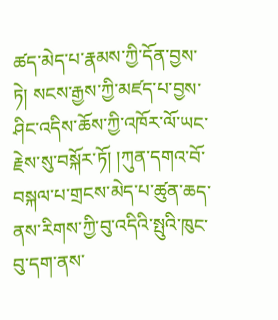ཚད་མེད་པ་རྣམས་ཀྱི་དོན་བྱས་ཏེ། སངས་རྒྱས་ཀྱི་མཛད་པ་བྱས་ཤིང་འདིས་ཆོས་ཀྱི་འཁོར་ལོ་ཡང་རྗེས་སུ་བསྐོར་ཏོ། །ཀུན་དགའ་བོ་བསྐལ་པ་གྲངས་མེད་པ་ཚུན་ཆད་ནས་རིགས་ཀྱི་བུ་འདིའི་སྤུའི་ཁུང་བུ་དག་ནས་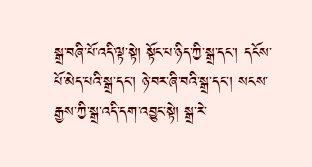སྒྲ་བཞི་པོ་འདི་ལྟ་སྟེ། སྟོང་པ་ཉིད་ཀྱི་སྒྲ་དང་། དངོས་པོ་མེད་པའི་སྒྲ་དང་། ཉེ་བར་ཞི་བའི་སྒྲ་དང་། སངས་རྒྱས་ཀྱི་སྒྲ་འདི་དག་འབྱུང་སྟེ། སྒྲ་རེ་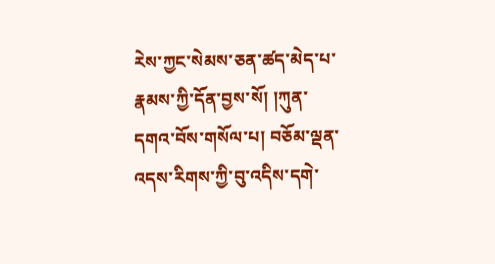རེས་ཀྱང་སེམས་ཅན་ཚད་མེད་པ་རྣམས་ཀྱི་དོན་བྱས་སོ། །ཀུན་དགའ་བོས་གསོལ་པ། བཅོམ་ལྡན་འདས་རིགས་ཀྱི་བུ་འདིས་དགེ་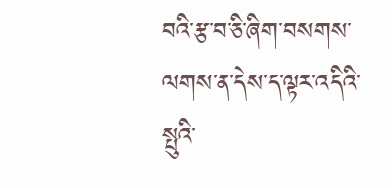བའི་རྩ་བ་ཅི་ཞིག་བསགས་ལགས་ན་དེས་ད་ལྟར་འདིའི་སྤུའི་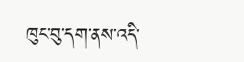ཁུང་བུ་དག་ནས་འདི་